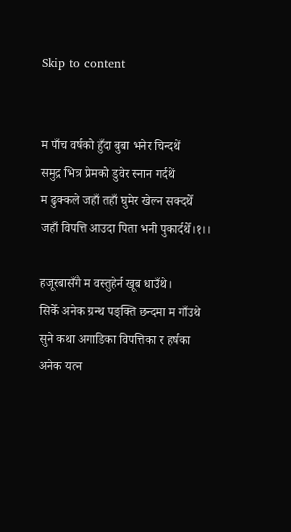Skip to content


म पाँच वर्षको हुँदा बुबा भनेर चिन्दथें
समुद्र भित्र प्रेमको डुवेर स्नान गर्दथें
म ढुक्कले जहाँ तहाँ घुमेर खेल्न सक्दथेँ
जहाँ विपत्ति आउदा पिता भनी पुकार्दथेँ।१।।

हजूरबासँगै म वस्तुहेर्न खूब धाउँथे।
सिकेँ अनेक ग्रन्थ पङ्क्ति छन्दमा म गाँउथे
सुने कथा अगाडिका विपत्तिका र हर्षका
अनेक यत्न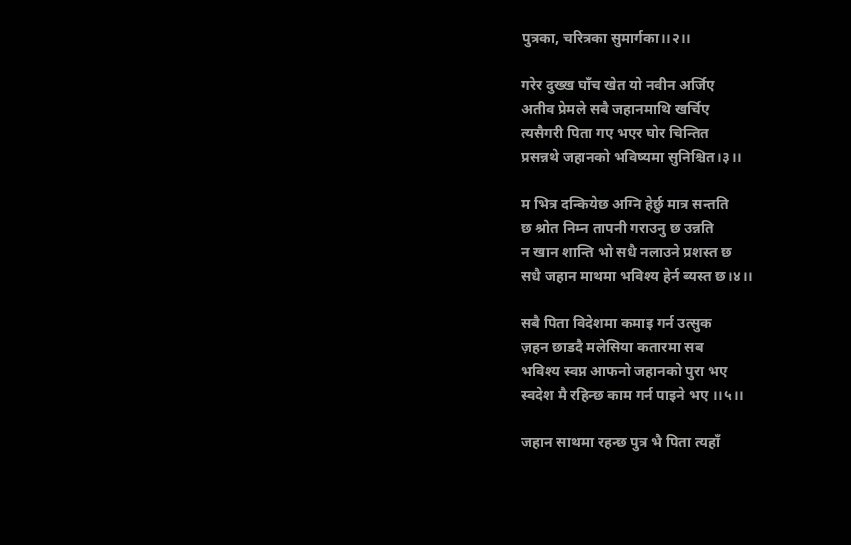पुत्रका, चरित्रका सुमार्गका।।२।।

गरेर दुख्ख घाँच खेत यो नवीन अर्जिए
अतीव प्रेमले सबै जहानमाथि खर्चिए
त्यसैगरी पिता गए भएर घोर चिन्तित
प्रसन्नथे जहानको भविष्यमा सुनिश्चित।३।।

म भित्र दन्कियेछ अग्नि हेर्छु मात्र सन्तति
छ श्रोत निम्न तापनी गराउनु छ उन्नति
न खान शान्ति भो सधै नलाउने प्रशस्त छ
सधै जहान माथमा भविश्य हेर्न ब्यस्त छ।४।।

सबै पिता विदेशमा कमाइ गर्न उत्सुक
ज़हन छाडदै मलेसिया कतारमा सब
भविश्य स्वप्न आफनो जहानको पुरा भए
स्वदेश मै रहिन्छ काम गर्न पाइने भए ।।५।।

जहान साथमा रहन्छ पुत्र भै पिता त्यहाँ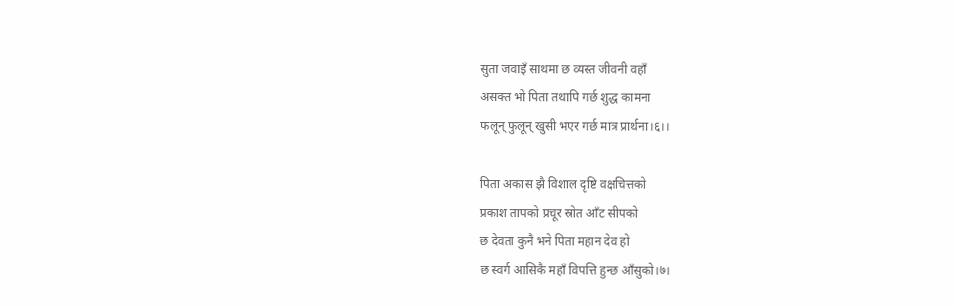सुता जवाइँ साथमा छ व्यस्त जीवनी वहाँ
असक्त भो पिता तथापि गर्छ शुद्ध कामना
फलून् फुलून् खुसी भएर गर्छ मात्र प्रार्थना।६।।

पिता अकास झै विशाल दृष्टि वक्षचित्तको
प्रकाश तापको प्रचूर स्रोत आँट सीपको
छ देवता कुनै भने पिता महान देव हो
छ स्वर्ग आसिकै महाँ विपत्ति हुन्छ आँसुको।७।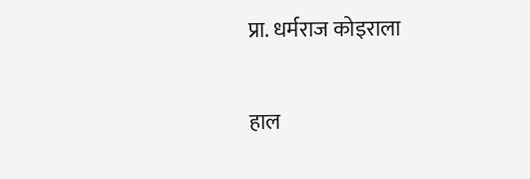प्रा. धर्मराज कोइराला

हाल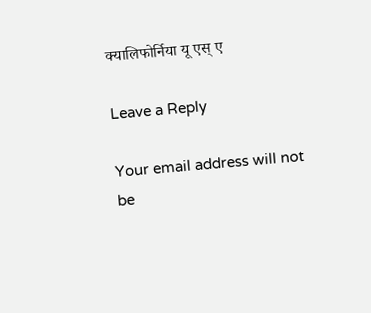क्यालिफोर्निया यू एस् ए

Leave a Reply

Your email address will not be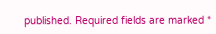published. Required fields are marked *